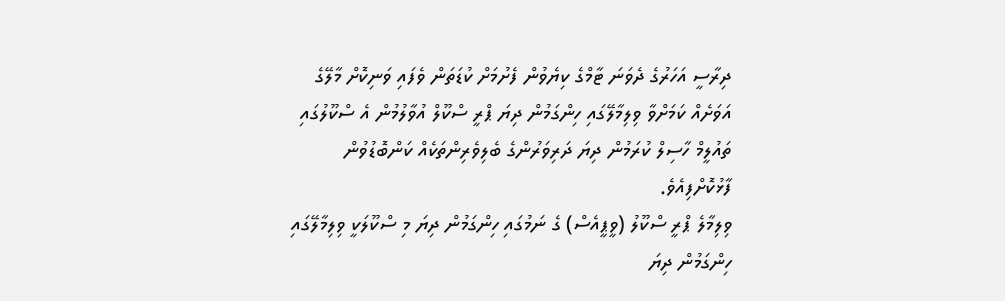ދިރާސީ އަހަރުގެ ދެވަނަ ޓާމްގެ ކިޔެވުން ފެށުމަށް ކުޑަތަން ވެފައި ވަނިކޮށް މާލޭގެ އަވަށެއް ކަމަށްވާ ވިލިމާލޭގައި ހިންގަމުން ދިޔަ ޕްރީ ސްކޫލް އުވާލުމުން އެ ސްކޫލުގައި ތައުލީމް ހާސިލް ކުރަމުން ދިޔަ ދަރިވަރުންގެ ބެލިވެރިންތަކެއް ކަންބޮޑުވުން ފާޅުކޮށްފިއެވެ.
ވިލިމާލެ ޕްރީ ސްކޫލު (ވީޕީއެސް) ގެ ނަމުގައި ހިންގަމުން ދިޔަ މި ސްކޫލަކީ ވިލިމާލޭގައި ހިންގަމުން ދިޔަ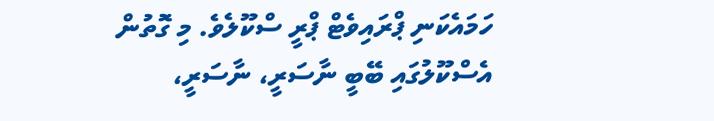ހަމައެކަނި ޕްރައިވެޓް ޕްރީ ސްކޫލެވެ. މި ގޮތުން އެސްކޫލުގައި ބޭބީ ނާސަރީ، ނާސަރީ،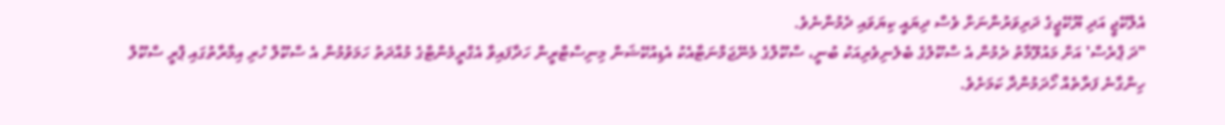އެލްކޭޖީ އަދި ޔޫކޭޖީގެ ދަރިވަރުންނަށް ވެސް ދިޔައީ ކިޔަވައި ދެމުންނެވެ.
"ދަ ޕްރެސް' އަށް މައުލޫމާތު ދެމުން އެ ސްކޫލުގެ ބެލެނިވެރިއަކު ބުނީ، ސްކޫލްގެ މެނޭޖަމްނަޓާއެކު އެޑިއުކޭޝަން މިނިސްޓްރީން ހަދާފައިވާ އެގްރީމެންޓްގެ މުއްދަތު ހަމަވުމުން އެ ސްކޫލް ހުރި އިމާރާތުގައި ޕްރީ ސްކޫލް ހިންގާނެ ފަރާތެއް ހޯދަމުންދާ ކަމަށެވެ.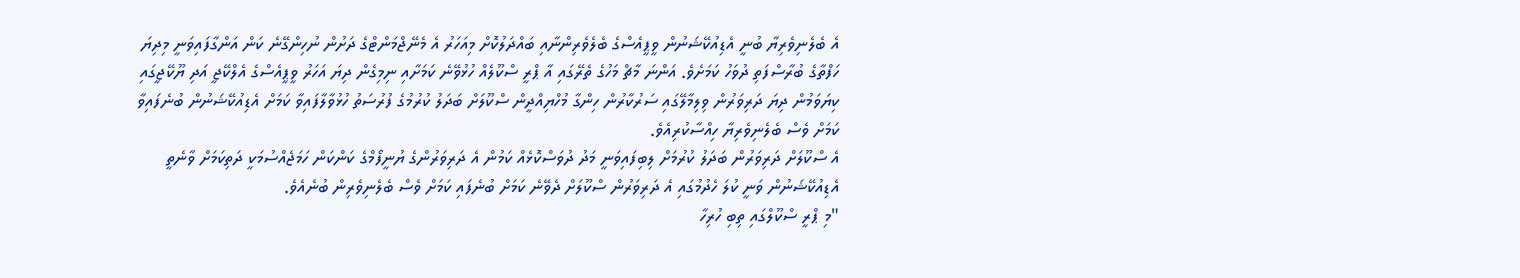އެ ބެލެނިވެރިޔާ ބުނީ އެޑިއުކޭޝަނުން ވީޕީއެސްގެ ބެލެވެރިންނާއި ބައްދަލުކޮށް މިއަހަރު އެ މެނޭޖްމަންޓްގެ ދަށުން ނުހިންގޭނެ ކަން އަންގާފައިވަނީ މިދިޔަ ހަފްތާގެ ބުރާސްފަތި ދުވަހު ކަމަށެވެ. އަންނަ މާޗް މަހުގެ ތެރޭގައި އާ ޕްރީ ސްކޫލެއް ހުޅުވޭނެ ކަމަށާއި ނިމިގެން ދިޔަ އަހަރު ވީޕީއެސްގެ އެލްކޭޖީ އަދި ޔޫކޭޖީގައި ކިޔަވަމުން ދިޔަ ދަރިވަރުން ވިލިމާލޭގައި ސަރުކާރުން ހިންގާ މުހްޔިއްދީން ސްކޫލަށް ބަދަލު ކުރުމުގެ ފުރުސަތު ހުޅުވާލާފައިވާ ކަމަށް އެޑިއުކޭޝަނުން ބުނެފައިވާ ކަމަށް ވެސް ބެލެނިވެރިޔާ ހިއްސާކުރިއެވެ.
އެ ސްކޫލަށް ދަރިވަރުން ބަދަލު ކުރުމަށް ލިބިފައިވަނީ މަދު ދުވަސްކޮޅެއް ކަމުން އެ ދަރިވަރުންގެ ޔުނީފޯމްގެ ކަންކަން ހަމަޖެއްސުމަކީ ދަތިކަމަށް ވާނެތީ އެޑިއުކޭޝަނުން ވަނީ ކުލަ ހެދުމުގައި އެ ދަރިވަރުން ސްކޫލަށް ދެވޭނެ ކަމަށް ބުނެފައި ކަމަށް ވެސް ބެލެނިވެރިން ބުނެއެވެ.
"މި ޕްރީ ސްކޫލްގައި ތިބި ހުރިހާ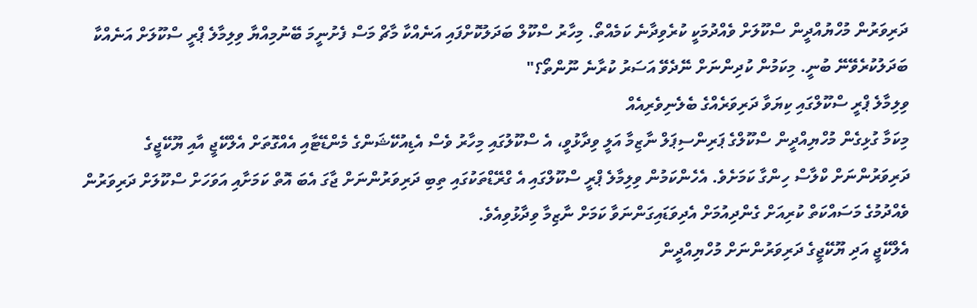ދަރިވަރުން މުހްޔުއްދީން ސްކޫލަށް ވެއްދުމަކީ ކުރެވިދާނެ ކަމެއްތޯ. މިހާރު ސްކޫލް ބަދަލުކޮށްފައި އަނެއްކާ މާޗް މަސް ފެށުނީމަ ބޭނުމިއްޔާ ވިލިމާލެ ޕްރީ ސްކޫލަށް އަނެއްކާ ބަދަލުކުރެވޭނޭ ބުނީ. މިކަމުން ކުދިންނަށް ނޭދެވޭ އަސަރު ކުރާނެ ނޫންތޯ؟"
ވިލިމާލެ ޕްރީ ސްކޫލްގައި ކިޔަވާ ދަރިވަރެއްގެ ބެލެނިވެރިއެއް
މިކަމާ ގުޅިގެން މުހްޔިއްދީން ސްކޫލްގެ ޕަރިންސިޕަލް ނާޒިމާ އަލީ ވިދާޅުވީ، އެ ސްކޫލުގައި މިހާރު ވެސް އެޑިއުކޭޝަންގެ މެންޑޭޓާއި އެއްގޮތަށް އެލްކޭޖީ އާއި ޔޫކޭޖީގެ ދަރިވަރުންނަށް ކްލާސް ހިންގާ ކަމަށެވެ. އެހެންކަމުން ވިލިމާލެ ޕްރީ ސްކޫލްގައި އެ ގްރޭޑްތަކުގައި ތިބި ދަރިވަރުންނަށް ޖާގަ އެބަ އޮތް ކަމަށާއި އަވަހަށް ސްކޫލަށް ދަރިވަރުން ވެއްދުމުގެ މަސައްކަތް ކުރިއަށް ގެންދިއުމަށް އެދިވަޑައިގަންނަވާ ކަމަށް ނާޒިމާ ވިދާޅުވިއެވެ.
އެލްކޭޖީ އަދި ޔޫކޭޖީގެ ދަރިވަރުންނަށް މުހްޔިއްދީން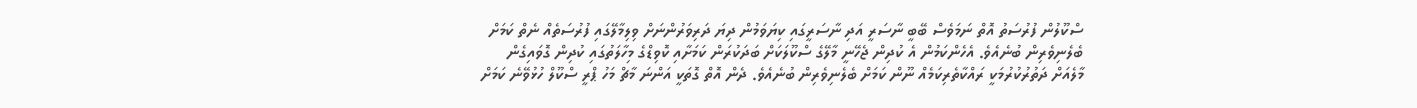ސްކޫލުން ފުރުސަތު އޮތް ނަމަވެސް ބޭބީ ނާސަރީ އަދި ނާސަރީގައި ކިޔަވަމުން ދިޔަ ދަރިވަރުންނަށް ވިލިމާލޭގައި ފުރުސަތެއް ނެތް ކަމަށް ބެލެނިވެރިން ބުނެއެވެ. އެހެންކަމުން އެ ކުދިން ޖެހޭނީ މާލޭގެ ސްކޫލަކަށް ބަދަކުރަން ކަމަށާއި ކޮވިޑްގެ މިހާލަތުގައި ކުދިން ގޮވައިގެން މާލެއަށް ދަތުރުކުރުމަކީ ރައްކާތެރިކަމެއް ނޫން ކަމަށް ބެލެނިވެރިން ބުނެއެވެ. ދެން އޮތް ގޮތަކީ އަންނަ މާޗް މަހު ޕްރީ ސްކޫލް ހުޅުވޭނެ ކަމަށް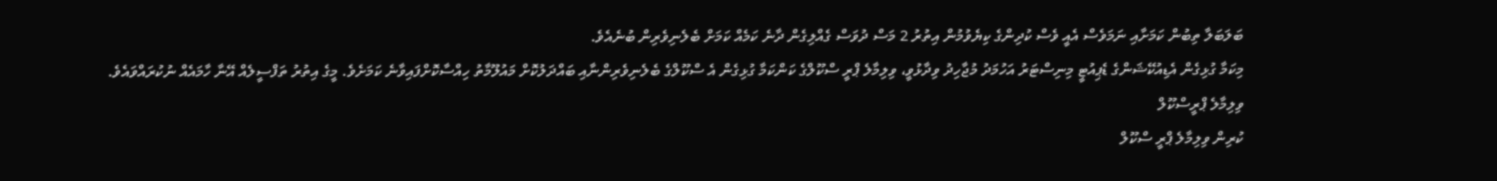ބަލަބަލާ ތިބުން ކަމަށާއި ނަމަވެސް އެއީ ވެސް ކުދިންގެ ކިޔެވުމުން އިތުރު 2 މަސް ދުވަސް ގެއްލިގެން ދާނެ ކަމެއް ކަމަށް ބެލެނިވެރިން ބުނެއެވެ.
މިކަމާ ގުޅިގެން އެޑިއުކޭޝަންގެ ޑެޕިއުޓީ މިނިސްޓަރު އަހުމަދު މުޖާހިދު ވިދާޅުވީ، ވިލިމާލެ ޕްރީ ސްކޫލްގެ ކަންކަމާ ގުޅިގެން އެ ސްކޫލްގެ ބެލެނިވެރިންނާއި ބައްދަލުކޮށް މައުލޫމާތު ހިއްސާކޮށްފައިވާނެ ކަމަށެވެ. މީގެ އިތުރު ތަފްސީލެއް އޭނާ ހާމައެއް ނުކުރައްވައެވެ.
ވިލިމާލެ ޕްރީސްކޫލް
ކުރިން ވިލިމާލެ ޕްރީ ސްކޫލް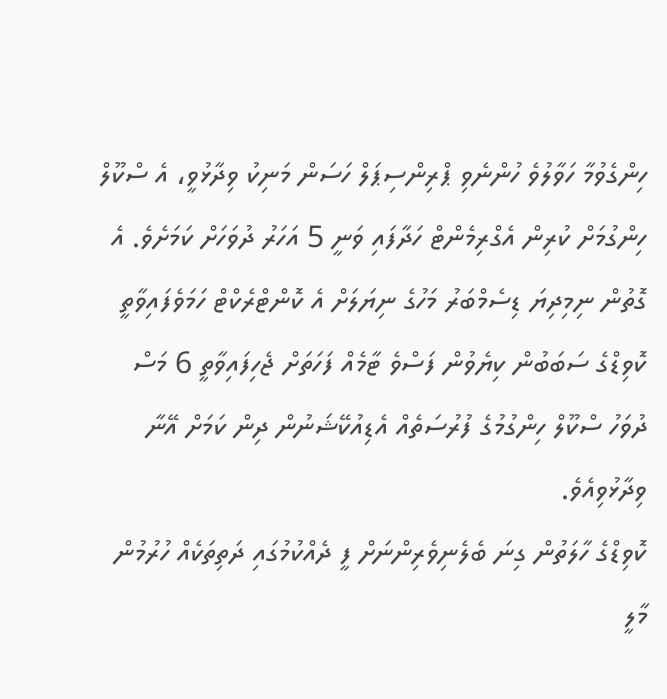ހިންގެވުމާ ހަވާލުވެ ހުންނެވި ޕްރިންސިޕަލް ހަސަން މަނިކު ވިދާޅުވީ، އެ ސްކޫލް ހިންގުމަށް ކުރިން އެގްރިމެންޓް ހަދާފައި ވަނީ 5 އަހަރު ދުވަހަށް ކަމަށެވެ. އެ ގޮތުން ނިމިދިޔަ ޑިސެމްބަރު މަހުގެ ނިޔަލަށް އެ ކޮންޓްރެކްޓް ހަމަވެފައިވާތީ ކޮވިޑްގެ ސަބަބުން ކިޔެވުން ފަސްވެ ޓާމެއް ފަހަތަށް ޖެހިފައިވާތީ 6 މަސް ދުވަހު ސްކޫލް ހިންގުމުގެ ފުރުސަތެއް އެޑިއުކޭޝަނުން ދިން ކަމަށް އޭނާ ވިދާޅުވިއެވެ.
ކޮވިޑްގެ ހާލަތުން ގިނަ ބެލެނިވެރިންނަށް ފީ ދެއްކުމުގައި ދަތިތަކެއް ހުރުމުން މާލީ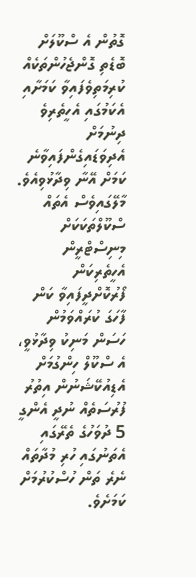ގޮތުން އެ ސްކޫލަށް ބޮޑެތި ގޮންޖެހުންތަކެއް ކުރިމަތިވެފައިވާ ކަމަށާއި އެކަމުގައި އެހީތެރިވެ ދިނުމަށް އެދިވަޑައިގެންފައިވާނެ ކަމަށް އޭނާ ވިދާޅުވިއެވެ. މާލޭގައިވެސް އެތައް ސްކޫލްތަކަކަށް މިނިސްޓްރީން އެހީތެރިކަން ފޯރުކޮށްދީފައިވާ ކަން ފާހަގަ ކުރައްވަމުން ހަސަން މަނިކު ވިދާޅުވީ، އެ ސްކޫލް ހިންގުމަށް އެޑިއުކޭޝަނުން އިތުރު ފުރުސަތެއް ނުދީ އެންގީ 5 ދުވަހުގެ ތެރޭގައި އެތަނުގައި ހުރި މުދާތައް ނެރެ ތަން ހުސްކުރުމަށް ކަމަށެވެ.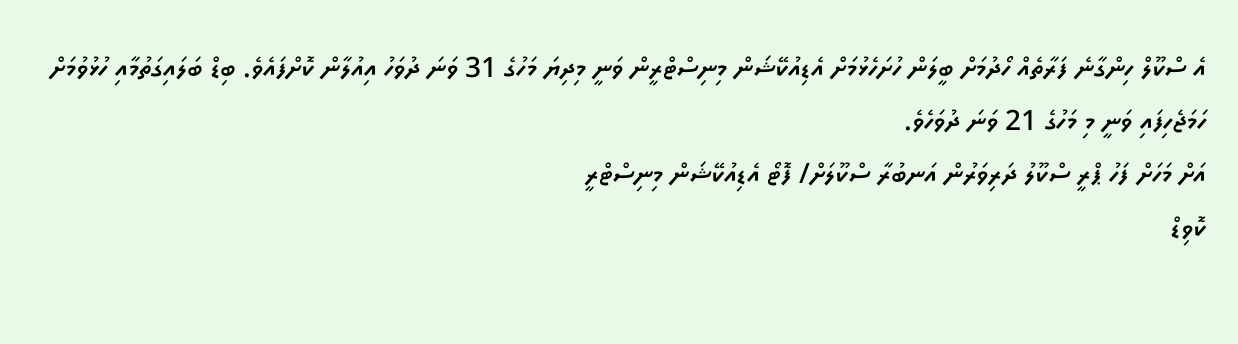އެ ސްކޫލް ހިންގާނެ ފަރާތެއް ހޯދުމަށް ބީލަން ހުށަހެޅުމަށް އެޑިއުކޭޝަން މިނިސްޓްރީން ވަނީ މިދިޔަ މަހުގެ 31 ވަނަ ދުވަހު އިއުލާން ކޮށްފައެވެ. ބިޑް ބަލައިގަތުމާއި ހުޅުވުމަށް ހަމަޖެހިފައި ވަނީ މި މަހުގެ 21 ވަނަ ދުވަހެވެ.
އަށް މަހަށް ފަހު ޕްރީ ސްކޫލު ދަރިވަރުން އަނބުރާ ސްކޫލަށް/ ފޮޓޯ އެޑިއުކޭޝަން މިނިސްޓްރީ
ކޮވިޑް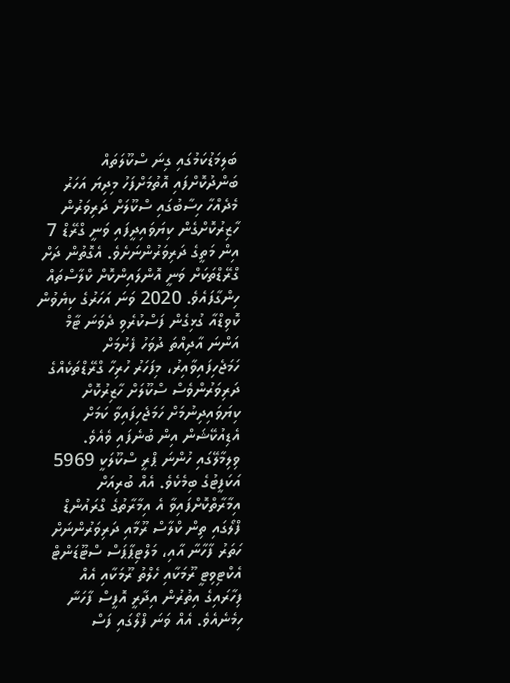ބަލިމަޑުކަމުގައި ގިނަ ސްކޫލަތައް ބަންދުކޮށްފައި އޮތުމަށްފަހު މިދިޔަ އަހަރު މެދެއްހާ ހިސާބުގައި ސްކޫލަށް ދަރިވަރުން ހާޒިރުކޮށްގެން ކިޔަވައިދީފައި ވަނީ ގްރޭޑް 7 އިން މަތީގެ ދަރިވަރުންނަށެވެ. އެގޮތުން ދަށް ގްރޭޑްތަކަށް ވަނީ އޮންލައިންކޮށް ކްލާސްތައް ހިންގާފައެވެ. 2020 ވަނަ އަހަރުގެ ކިޔެވުން ކޮވިޑްއާ ގުޅިގެން ފަސްކުރެވި ދެވަނަ ޓާމް އަންނަ އާދިއްތަ ދުވަހު ފެށުމަށް ހަމަޖެހިފައިވާއިރު، މިފަހަރު ހުރިހާ ގްރޭޑްތަކެއްގެ ދަރިވަރުންވެސް ސްކޫލަށް ހާޒިރުކޮށް ކިޔަވައިދިނުމަށް ހަމަޖެހިފައިވާ ކަމަށް އެޑިއުކޭޝަން އިން ބުނެފައި ވެއެވެ.
ވިލިމާލޭގައި ހުންނަ ޕްރީ ސްކޫލަކީ 5969 އަކަފީޓުގެ ބިމެކެވެ. އެއް ބުރިއަށް އިމާރާތްކޮށްފައިވާ އެ އިމާރާތުގެ ގްރައުންޑް ފްލޯގައި ތިން ކްލާސް ރޫމާއި ދަރިވަރުންނަށް ހަތަރު ފާހާނާ އާއި، މަލްޓިޕާޕަސް ސްޓޫޑަންޓް އެކްޓިވިޓީ ރޫމަކާއި ހެލްތު ރޫމަކާއި އެއް ފިހާރައިގެ އިތުރުން އިދާރީ އޮފީސް ފާހަނާ ހިމެނެއެވެ. އެއް ވަނަ ފްލޯގައި ފަސް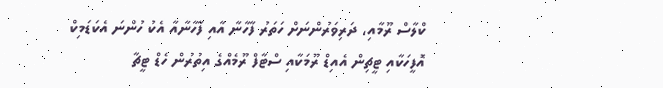ކްލާސް ރޫމާއި، ދަރިވަރުންނަށް ހަތަރު ފާހާނާ އާއި ފާހާނާއާ އެކު ހުންނަ އެކަޑަމިކް އޮފީހަކާއި ޓީޗިން އެއިޑް ރޫމަކާއި ސްޓާފް ރޫމެއްގެ އިތުރުން ހެޑް ޓީޗާ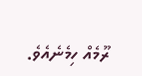ރޫމެއް ހިމެނެއެވެ.